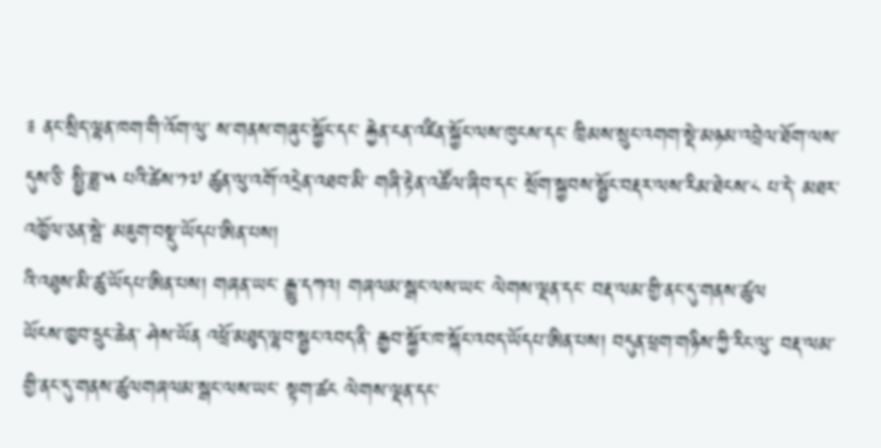༉ ནང་སྲིད་ལྷན་ཁག་གི་འོག་ལུ་ ས་གནས་གཞུང་སྐྱོང་དང་ རྐྱེན་ངན་འཛིན་སྐྱོང་ལས་ཁུངས་དང་ ཁྲིམས་སྲུང་འགག་སྡེ་མཉམ་འབྲེལ་ཐོག་ལས་ དུས་ཅི་ སྤྱི་ཟླ་༥ པའི་ཚེས་༡༧ ཚུན་ལུ་འགོ་འདྲེན་འཐབ་མི་ གཞི་རྟེན་འཚོལ་ཞིབ་དང་ སྲོག་སྐྱབས་སྦྱོང་བརྡར་ལས་རིམ་ཐེངས་༨ པ་དེ་ མཐར་འཁྱོལ་ཅན་སྦེ་ མཇུག་བསྡུ་ཡོདཔ་ཨིན་པས།
འི་འཐུས་མི་ཚུ་ཡོདཔ་ཨིན་པས། གཞན་ཡང་ རྒྱུ་དཀའ། གཞལམ་སྒང་ལས་ཡང་ ལེགས་ལྡན་དང་ བརྡ་ལམ་གྱི་ནང་དུ་གནས་ཚུལ
ཡོངས་ཁྱབ་དྲུང་ཆེན་ ཤེས་ཡོན འཕྲོ་མཐུད་ལྷབ་སྦྱང་འབད་ནི་ རྒྱབ་སྐྱོར་ཁ་སྐོང་འབད་ཡོདཔ་ཨིན་པས། བདུན་ཕྲག་གཉིས་ཀྱི་རིང་ལུ་ བརྡ་ལམ་གྱི་ནང་དུ་གནས་ཚུལགཞལམ་སྒང་ལས་ཡང་ སྟག་ཚང ལེགས་ལྡན་དང་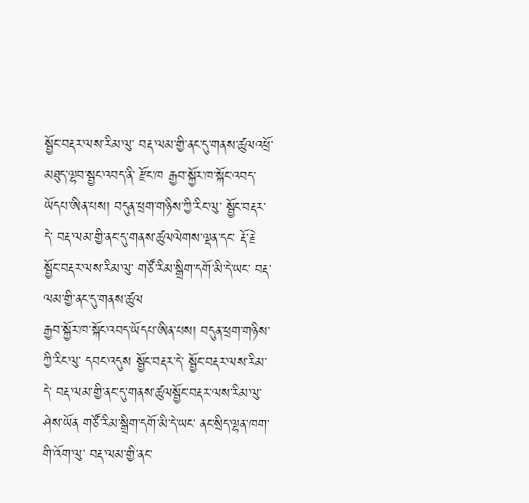སྦྱོང་བརྡར་ལས་རིམ་ལུ་ བརྡ་ལམ་གྱི་ནང་དུ་གནས་ཚུལའཕྲོ་མཐུད་ལྷབ་སྦྱང་འབད་ནི་ རྫོང་ཁ རྒྱབ་སྐྱོར་ཁ་སྐོང་འབད་ཡོདཔ་ཨིན་པས། བདུན་ཕྲག་གཉིས་ཀྱི་རིང་ལུ་ སྦྱོང་བརྡར་དེ་ བརྡ་ལམ་གྱི་ནང་དུ་གནས་ཚུལལེགས་ལྡན་དང་ རྡོ་རྗེ སྦྱོང་བརྡར་ལས་རིམ་ལུ་ གཙོ་རིམ་སྒྲིག་དགོ་མི་དེ་ཡང་ བརྡ་ལམ་གྱི་ནང་དུ་གནས་ཚུལ
རྒྱབ་སྐྱོར་ཁ་སྐོང་འབད་ཡོདཔ་ཨིན་པས། བདུན་ཕྲག་གཉིས་ཀྱི་རིང་ལུ་ དབང་འདུས སྦྱོང་བརྡར་དེ་ སྦྱོང་བརྡར་ལས་རིམ་དེ་ བརྡ་ལམ་གྱི་ནང་དུ་གནས་ཚུལསྦྱོང་བརྡར་ལས་རིམ་ལུ་ ཤེས་ཡོན གཙོ་རིམ་སྒྲིག་དགོ་མི་དེ་ཡང་ ནང་སྲིད་ལྷན་ཁག་གི་འོག་ལུ་ བརྡ་ལམ་གྱི་ནང་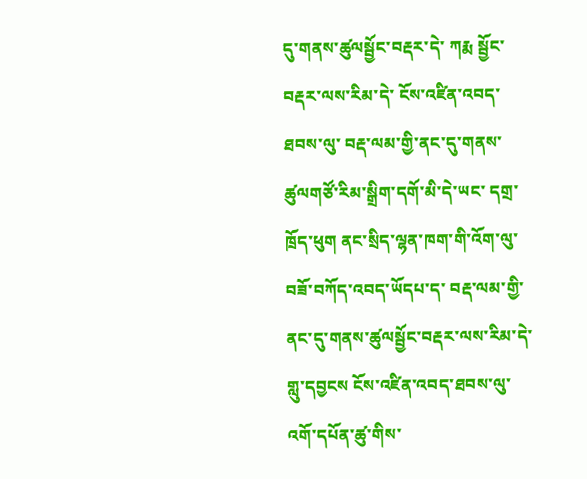དུ་གནས་ཚུལསྦྱོང་བརྡར་དེ་ ཀརྨ སྦྱོང་བརྡར་ལས་རིམ་དེ་ ངོས་འཛིན་འབད་ཐབས་ལུ་ བརྡ་ལམ་གྱི་ནང་དུ་གནས་ཚུལགཙོ་རིམ་སྒྲིག་དགོ་མི་དེ་ཡང་ དགྲ་ཁྲོད་ཕུག ནང་སྲིད་ལྷན་ཁག་གི་འོག་ལུ་ བཟོ་བཀོད་འབད་ཡོདཔ་ད་ བརྡ་ལམ་གྱི་ནང་དུ་གནས་ཚུལསྦྱོང་བརྡར་ལས་རིམ་དེ་ གླུ་དབྱངས ངོས་འཛིན་འབད་ཐབས་ལུ་ འགོ་དཔོན་ཚུ་གིས་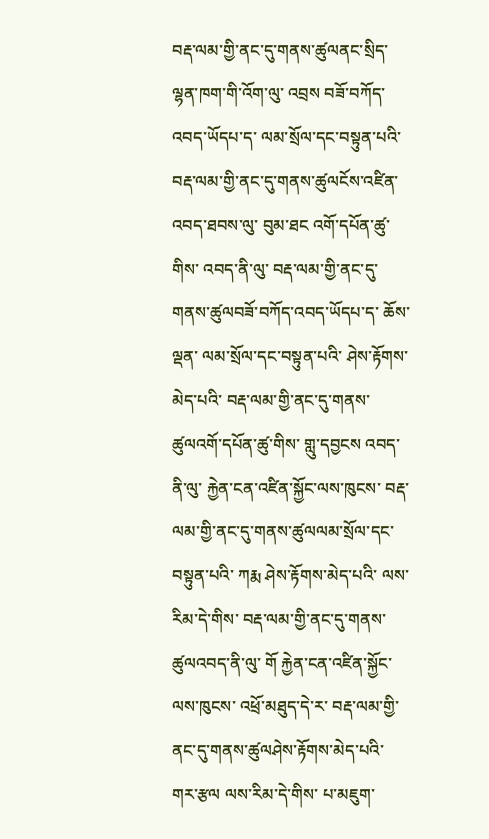བརྡ་ལམ་གྱི་ནང་དུ་གནས་ཚུལནང་སྲིད་ལྷན་ཁག་གི་འོག་ལུ་ འབྲས བཟོ་བཀོད་འབད་ཡོདཔ་ད་ ལམ་སྲོལ་དང་བསྟུན་པའི་ བརྡ་ལམ་གྱི་ནང་དུ་གནས་ཚུལངོས་འཛིན་འབད་ཐབས་ལུ་ བུམ་ཐང འགོ་དཔོན་ཚུ་གིས་ འབད་ནི་ལུ་ བརྡ་ལམ་གྱི་ནང་དུ་གནས་ཚུལབཟོ་བཀོད་འབད་ཡོདཔ་ད་ ཆོས་ལྡན་ ལམ་སྲོལ་དང་བསྟུན་པའི་ ཤེས་རྟོགས་མེད་པའི་ བརྡ་ལམ་གྱི་ནང་དུ་གནས་ཚུལའགོ་དཔོན་ཚུ་གིས་ གླུ་དབྱངས འབད་ནི་ལུ་ རྐྱེན་ངན་འཛིན་སྐྱོང་ལས་ཁུངས་ བརྡ་ལམ་གྱི་ནང་དུ་གནས་ཚུལལམ་སྲོལ་དང་བསྟུན་པའི་ ཀརྨ ཤེས་རྟོགས་མེད་པའི་ ལས་རིམ་དེ་གིས་ བརྡ་ལམ་གྱི་ནང་དུ་གནས་ཚུལའབད་ནི་ལུ་ གོ རྐྱེན་ངན་འཛིན་སྐྱོང་ལས་ཁུངས་ འཕྲོ་མཐུད་དེ་ར་ བརྡ་ལམ་གྱི་ནང་དུ་གནས་ཚུལཤེས་རྟོགས་མེད་པའི་ གར་རྩལ ལས་རིམ་དེ་གིས་ པ་མཇུག་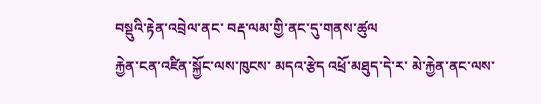བསྡུའི་རྟེན་འབྲེལ་ནང་ བརྡ་ལམ་གྱི་ནང་དུ་གནས་ཚུལ
རྐྱེན་ངན་འཛིན་སྐྱོང་ལས་ཁུངས་ མདའ་རྩེད འཕྲོ་མཐུད་དེ་ར་ མེ་རྐྱེན་ནང་ལས་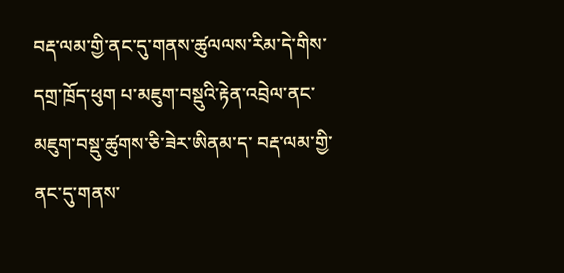བརྡ་ལམ་གྱི་ནང་དུ་གནས་ཚུལལས་རིམ་དེ་གིས་ དགྲ་ཁྲོད་ཕུག པ་མཇུག་བསྡུའི་རྟེན་འབྲེལ་ནང་ མཇུག་བསྡུ་ཚུགས་ཅི་ཟེར་ཨིནམ་ད་ བརྡ་ལམ་གྱི་ནང་དུ་གནས་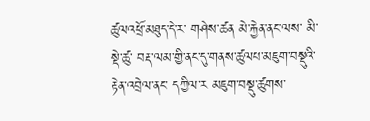ཚུལའཕྲོ་མཐུད་དེ་ར་ གཤེས་ཚན མེ་རྐྱེན་ནང་ལས་ མི་སྡེ་ཚུ་ བརྡ་ལམ་གྱི་ནང་དུ་གནས་ཚུལཔ་མཇུག་བསྡུའི་རྟེན་འབྲེལ་ནང་ དཀྱིལ་ར མཇུག་བསྡུ་ཚུགས་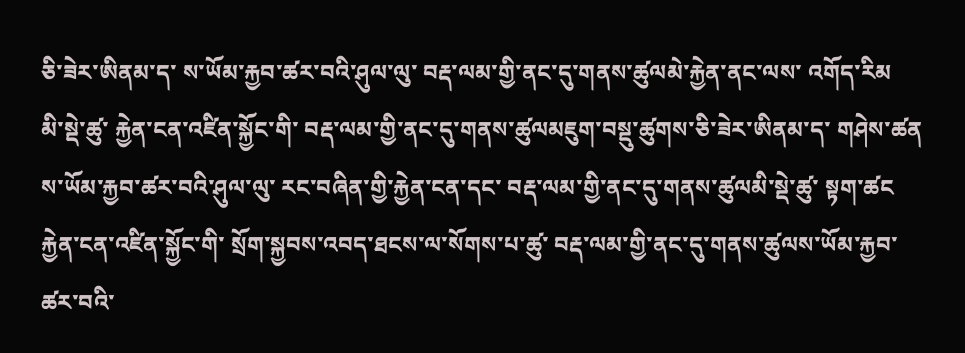ཅི་ཟེར་ཨིནམ་ད་ ས་ཡོམ་རྐྱབ་ཚར་བའི་ཤུལ་ལུ་ བརྡ་ལམ་གྱི་ནང་དུ་གནས་ཚུལམེ་རྐྱེན་ནང་ལས་ འགོད་རིམ མི་སྡེ་ཚུ་ རྐྱེན་ངན་འཛིན་སྐྱོང་གི་ བརྡ་ལམ་གྱི་ནང་དུ་གནས་ཚུལམཇུག་བསྡུ་ཚུགས་ཅི་ཟེར་ཨིནམ་ད་ གཤེས་ཚན ས་ཡོམ་རྐྱབ་ཚར་བའི་ཤུལ་ལུ་ རང་བཞིན་གྱི་རྐྱེན་ངན་དང་ བརྡ་ལམ་གྱི་ནང་དུ་གནས་ཚུལམི་སྡེ་ཚུ་ སྟག་ཚང རྐྱེན་ངན་འཛིན་སྐྱོང་གི་ སྲོག་སྐྱབས་འབད་ཐངས་ལ་སོགས་པ་ཚུ་ བརྡ་ལམ་གྱི་ནང་དུ་གནས་ཚུལས་ཡོམ་རྐྱབ་ཚར་བའི་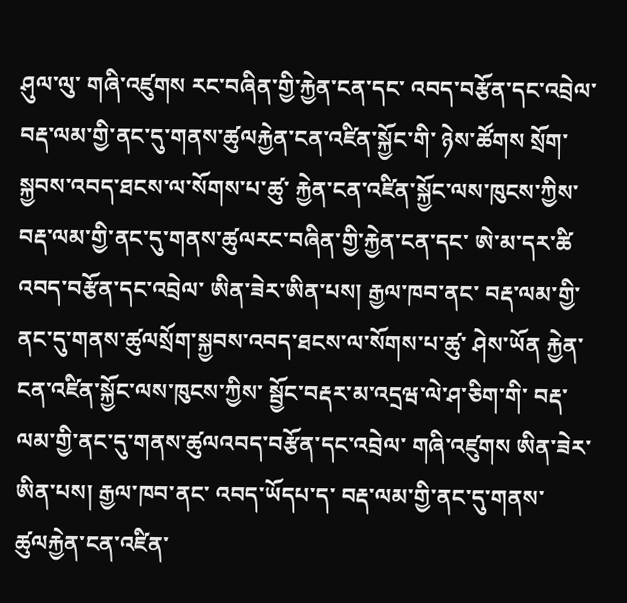ཤུལ་ལུ་ གཞི་འཛུགས རང་བཞིན་གྱི་རྐྱེན་ངན་དང་ འབད་བརྩོན་དང་འབྲེལ་ བརྡ་ལམ་གྱི་ནང་དུ་གནས་ཚུལརྐྱེན་ངན་འཛིན་སྐྱོང་གི་ ཉེས་ཚོགས སྲོག་སྐྱབས་འབད་ཐངས་ལ་སོགས་པ་ཚུ་ རྐྱེན་ངན་འཛིན་སྐྱོང་ལས་ཁུངས་ཀྱིས་ བརྡ་ལམ་གྱི་ནང་དུ་གནས་ཚུལརང་བཞིན་གྱི་རྐྱེན་ངན་དང་ ཨེ་མ་དར་ཚི འབད་བརྩོན་དང་འབྲེལ་ ཨིན་ཟེར་ཨིན་པས། རྒྱལ་ཁབ་ནང་ བརྡ་ལམ་གྱི་ནང་དུ་གནས་ཚུལསྲོག་སྐྱབས་འབད་ཐངས་ལ་སོགས་པ་ཚུ་ ཤེས་ཡོན རྐྱེན་ངན་འཛིན་སྐྱོང་ལས་ཁུངས་ཀྱིས་ སྦྱོང་བརྡར་མ་འདྲཝ་ལེ་ཤ་ཅིག་གི་ བརྡ་ལམ་གྱི་ནང་དུ་གནས་ཚུལའབད་བརྩོན་དང་འབྲེལ་ གཞི་འཛུགས ཨིན་ཟེར་ཨིན་པས། རྒྱལ་ཁབ་ནང་ འབད་ཡོདཔ་ད་ བརྡ་ལམ་གྱི་ནང་དུ་གནས་ཚུལརྐྱེན་ངན་འཛིན་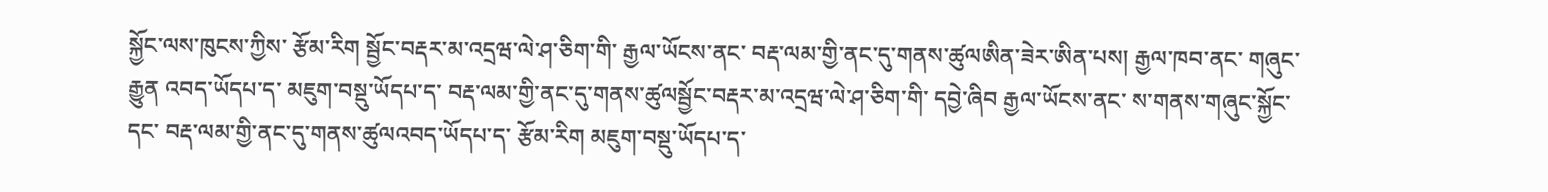སྐྱོང་ལས་ཁུངས་ཀྱིས་ རྩོམ་རིག སྦྱོང་བརྡར་མ་འདྲཝ་ལེ་ཤ་ཅིག་གི་ རྒྱལ་ཡོངས་ནང་ བརྡ་ལམ་གྱི་ནང་དུ་གནས་ཚུལཨིན་ཟེར་ཨིན་པས། རྒྱལ་ཁབ་ནང་ གཞུང་རྒྱུན འབད་ཡོདཔ་ད་ མཇུག་བསྡུ་ཡོདཔ་ད་ བརྡ་ལམ་གྱི་ནང་དུ་གནས་ཚུལསྦྱོང་བརྡར་མ་འདྲཝ་ལེ་ཤ་ཅིག་གི་ དབྱེ་ཞིབ རྒྱལ་ཡོངས་ནང་ ས་གནས་གཞུང་སྐྱོང་དང་ བརྡ་ལམ་གྱི་ནང་དུ་གནས་ཚུལའབད་ཡོདཔ་ད་ རྩོམ་རིག མཇུག་བསྡུ་ཡོདཔ་ད་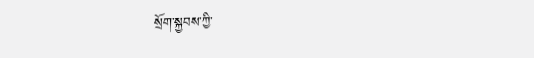སྲོག་སྐྱབས་ཀྱི་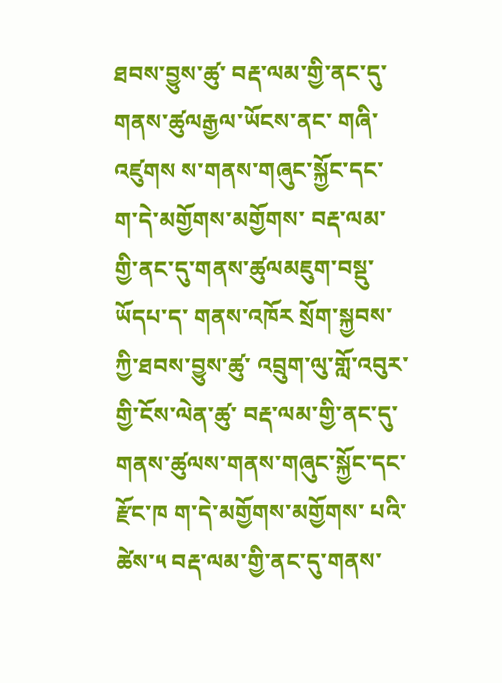ཐབས་བྱུས་ཚུ་ བརྡ་ལམ་གྱི་ནང་དུ་གནས་ཚུལརྒྱལ་ཡོངས་ནང་ གཞི་འཛུགས ས་གནས་གཞུང་སྐྱོང་དང་ ག་དེ་མགྱོགས་མགྱོགས་ བརྡ་ལམ་གྱི་ནང་དུ་གནས་ཚུལམཇུག་བསྡུ་ཡོདཔ་ད་ གནས་འཁོར སྲོག་སྐྱབས་ཀྱི་ཐབས་བྱུས་ཚུ་ འབྲུག་ལུ་གློ་འབུར་གྱི་ངོས་ལེན་ཚུ་ བརྡ་ལམ་གྱི་ནང་དུ་གནས་ཚུལས་གནས་གཞུང་སྐྱོང་དང་ རྫོང་ཁ ག་དེ་མགྱོགས་མགྱོགས་ པའི་ཚེས་༥ བརྡ་ལམ་གྱི་ནང་དུ་གནས་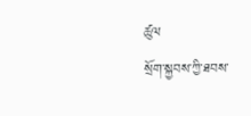ཚུལ
སྲོག་སྐྱབས་ཀྱི་ཐབས་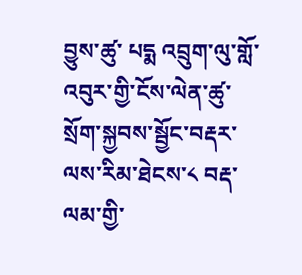བྱུས་ཚུ་ པདྨ འབྲུག་ལུ་གློ་འབུར་གྱི་ངོས་ལེན་ཚུ་ སྲོག་སྐྱབས་སྦྱོང་བརྡར་ལས་རིམ་ཐེངས་༨ བརྡ་ལམ་གྱི་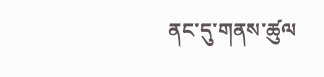ནང་དུ་གནས་ཚུལ